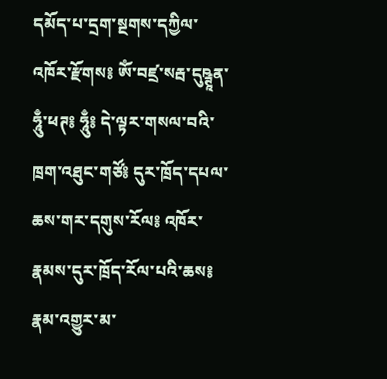དམོད་པ་དྲག་སྔགས་དཀྱིལ་འཁོར་རྫོགས༔ ཨོཾ་བཛྲ་སརྦ་དུཥྚཱན་ཧཱུྃ་ཕཊ༔ ཧཱུྃ༔ དེ་ལྟར་གསལ་བའི་ཁྲག་འཐུང་གཙོ༔ དུར་ཁྲོད་དཔལ་ཆས་གར་དགུས་རོལ༔ འཁོར་རྣམས་དུར་ཁྲོད་རོལ་པའི་ཆས༔ རྣམ་འགྱུར་མ་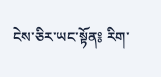ངེས་ཅིར་ཡང་སྟོན༔ རིག་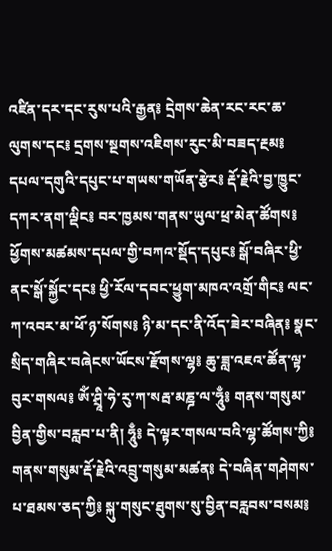འཛིན་དར་དང་རུས་པའི་རྒྱན༔ དྲེགས་ཆེན་རང་རང་ཆ་ལུགས་དང༔ དྲགས་སྔགས་འཇིགས་རུང་མི་བཟད་རྔམ༔ དཔལ་དགུའི་དཔུང་པ་གཡས་གཡོན་རྩེར༔ རྡོ་རྗེའི་བྱ་ཁྱུང་དཀར་ནག་ལྡིང༔ བར་ཁྱམས་གནས་ཡུལ་ཕྲ་མེན་ཚོགས༔ ཕྱོགས་མཚམས་དཔལ་གྱི་བཀའ་སྡོད་དཔུང༔ སྒོ་བཞིར་ཕྱི་ནང་སྒོ་སྐྱོང་དང༔ ཕྱི་རོལ་དབང་ཕྱུག་མཁའ་འགྲོ་གིང༔ ལང་ཀ་འབར་མ་ཕོ་ཉ་སོགས༔ ཉི་མ་དང་ནི་འོད་ཟེར་བཞིན༔ སྣང་སྲིད་གཞིར་བཞེངས་ཡོངས་རྫོགས་ལྷ༔ ཆུ་ཟླ་འཇའ་ཚོན་ལྟ་བུར་གསལ༔ ཨོཾ་ཤྲཱི་ཧེ་རུ་ཀ་སརྦ་མཎྜ་ལ་ཧཱུྃ༔ གནས་གསུམ་བྱིན་གྱིས་བརླབ་པ་ནི། ཧཱུྃ༔ དེ་ལྟར་གསལ་བའི་ལྷ་ཚོགས་ཀྱི༔ གནས་གསུམ་རྡོ་རྗེའི་འབྲུ་གསུམ་མཚན༔ དེ་བཞིན་གཤེགས་པ་ཐམས་ཅད་ཀྱི༔ སྐུ་གསུང་ཐུགས་སུ་བྱིན་བརླབས་བསམ༔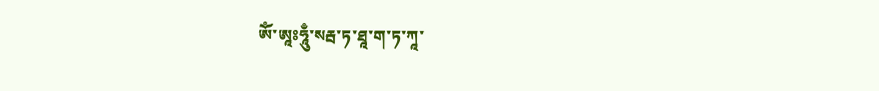ཨོཾ་ཨཱཿཧཱུྃ་སརྦ་ཏ་ཐཱ་ག་ཏ་ཀཱ་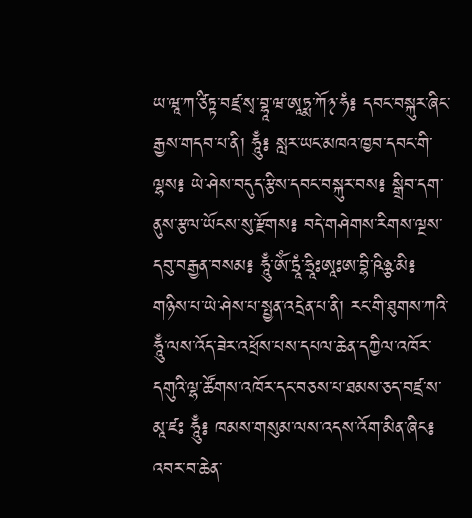ཡ་ཝཱ་ཀ་ཙིཏྟ་བཛྲ་སྭ་བྷཱ་ཝ་ཨཱཏྨ་ཀོ྅་ཧཾ༔ དབང་བསྐུར་ཞིང་རྒྱས་གདབ་པ་ནི། ཧཱུྃ༔ སླར་ཡང་མཁའ་ཁྱབ་དབང་གི་ལྷས༔ ཡེ་ཤེས་བདུད་རྩིས་དབང་བསྐུར་བས༔ སྒྲིབ་དག་ནུས་རྩལ་ཡོངས་སུ་རྫོགས༔ བདེ་གཤེགས་རིགས་ལྔས་དབུ་བརྒྱན་བསམ༔ ཧཱུྃ་ཨོཾ་ཏྲཱཾ་ཧྲཱིཿཨཱཿཨ་བྷི་ཥིཉྩ་མི༔ གཉིས་པ་ཡེ་ཤེས་པ་སྤྱན་འདྲེན་པ་ནི། རང་གི་ཐུགས་ཀའི་ཧཱུྃ་ལས་འོད་ཟེར་འཕྲོས་པས་དཔལ་ཆེན་དཀྱིལ་འཁོར་དགུའི་ལྷ་ཚོགས་འཁོར་དང་བཅས་པ་ཐམས་ཅད་བཛྲ་ས་མཱ་ཛཿ ཧཱུྃ༔ ཁམས་གསུམ་ལས་འདས་འོག་མིན་ཞིང༔ འབར་བ་ཆེན་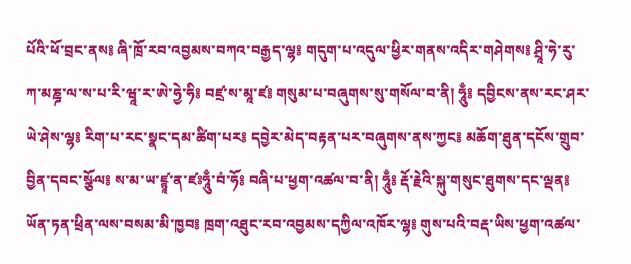པོའི་ཕོ་བྲང་ནས༔ ཞི་ཁྲོ་རབ་འབྱམས་བཀའ་བརྒྱད་ལྷ༔ གདུག་པ་འདུལ་ཕྱིར་གནས་འདིར་གཤེགས༔ ཤྲཱི་ཧེ་རུ་ཀ་མཎྜ་ལ་ས་པ་རི་ཝཱ་ར་ཨེ་ཧྱེ་ཧི༔ བཛྲ་ས་མཱ་ཛ༔ གསུམ་པ་བཞུགས་སུ་གསོལ་བ་ནི། ཧཱུྃ༔ དབྱིངས་ནས་རང་ཤར་ཡེ་ཤེས་ལྷ༔ རིག་པ་རང་སྣང་དམ་ཚིག་པར༔ དབྱེར་མེད་བརྟན་པར་བཞུགས་ནས་ཀྱང༔ མཆོག་ཐུན་དངོས་གྲུབ་བྱིན་དབང་སྩོལ༔ ས་མ་ཡ་ཛྙཱ་ན་ཛཿཧཱུྃ་བཾ་ཧོ༔ བཞི་པ་ཕྱག་འཚལ་བ་ནི། ཧཱུྃ༔ རྡོ་རྗེའི་སྐུ་གསུང་ཐུགས་དང་ལྡན༔ ཡོན་ཏན་ཕྲིན་ལས་བསམ་མི་ཁྱབ༔ ཁྲག་འཐུང་རབ་འབྱམས་དཀྱིལ་འཁོར་ལྷ༔ གུས་པའི་བརྡ་ཡིས་ཕྱག་འཚལ་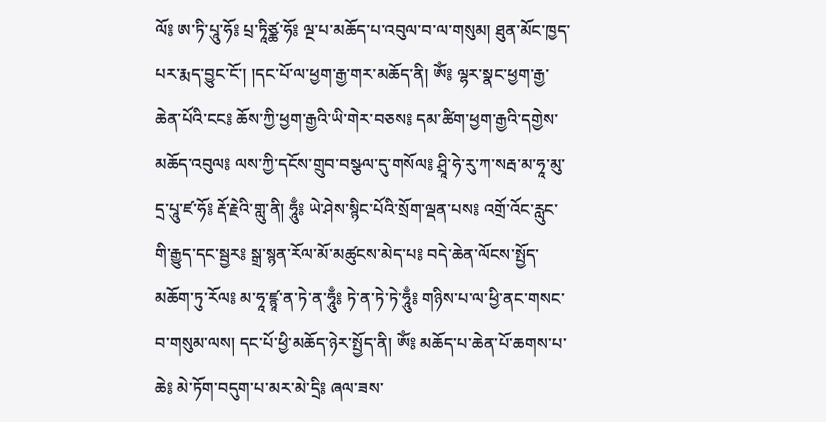ལོ༔ ཨ་ཏི་པཱུ་ཧོ༔ པྲ་ཏཱིཙྪ་ཧོ༔ ལྔ་པ་མཆོད་པ་འབུལ་བ་ལ་གསུམ། ཐུན་མོང་ཁྱད་པར་རྨད་བྱུང་ངོ་། །དང་པོ་ལ་ཕྱག་རྒྱ་གར་མཆོད་ནི། ཨོཾ༔ ལྷར་སྣང་ཕྱག་རྒྱ་ཆེན་པོའི་ངང༔ ཆོས་ཀྱི་ཕྱག་རྒྱའི་ཡི་གེར་བཅས༔ དམ་ཚིག་ཕྱག་རྒྱའི་དགྱེས་མཆོད་འབུལ༔ ལས་ཀྱི་དངོས་གྲུབ་བསྩལ་དུ་གསོལ༔ ཤྲཱི་ཧེ་རུ་ཀ་སརྦ་མ་ཧཱ་མུ་དྲ་པཱུ་ཛ་ཧོ༔ རྡོ་རྗེའི་གླུ་ནི། ཧཱུྃ༔ ཡེ་ཤེས་སྙིང་པོའི་སྲོག་ལྡན་པས༔ འགྲོ་འོང་རླུང་གི་རྒྱུད་དང་སྦྱར༔ སྒྲ་སྙན་རོལ་མོ་མཚུངས་མེད་པ༔ བདེ་ཆེན་ལོངས་སྤྱོད་མཆོག་ཏུ་རོལ༔ མ་ཧཱ་ཛྙཱ་ན་ཏེ་ན་ཧཱུྃ༔ ཏེ་ན་ཏེ་ཏེ་ཧཱུྃ༔ གཉིས་པ་ལ་ཕྱི་ནང་གསང་བ་གསུམ་ལས། དང་པོ་ཕྱི་མཆོད་ཉེར་སྤྱོད་ནི། ཨོཾ༔ མཆོད་པ་ཆེན་པོ་ཆགས་པ་ཆེ༔ མེ་ཏོག་བདུག་པ་མར་མེ་དྲི༔ ཞལ་ཟས་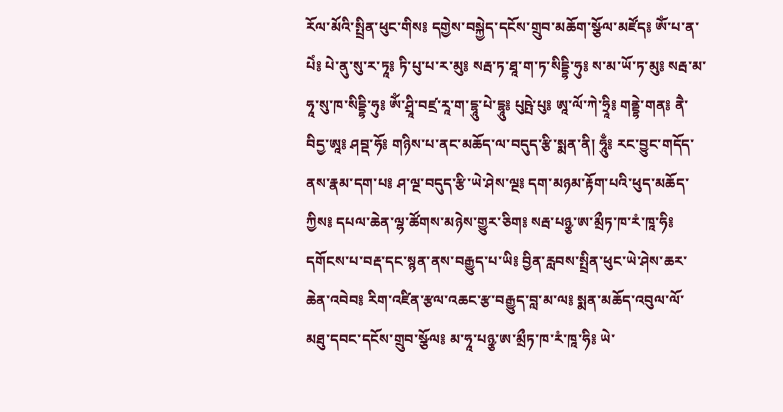རོལ་མོའི་སྤྲིན་ཕུང་གིས༔ དགྱེས་བསྐྱེད་དངོས་གྲུབ་མཆོག་སྩོལ་མཛོད༔ ཨོཾ་པ་ན་པེཾ༔ པེ་ནུ་སུ་ར་ཏཱ༔ ཏི་པུ་པ་ར་མུ༔ སརྦ་ཏ་ཐཱ་ག་ཏ་སིདྡྷི་ཧུ༔ ས་མ་ཡོ་ཏ་མུ༔ སརྦ་མ་ཧཱ་སུ་ཁ་སིདྡྷི་ཧུ༔ ཨོཾ་ཤྲཱི་བཛྲ་རཱ་ག་དྷཱུ་པེ་དྷཱུ༔ པུཥྤེ་པུ༔ ཨཱ་ལོ་ཀེ་ཧྲཱི༔ གནྡྷེ་གན༔ ནཻ་བིདྱ་ཨཱ༔ ཤབྡ་ཧོ༔ གཉིས་པ་ནང་མཆོད་ལ་བདུད་རྩི་སྨན་ནི། ཧཱུྃ༔ རང་བྱུང་གདོད་ནས་རྣམ་དག་པ༔ ཤ་ལྔ་བདུད་རྩི་ཡེ་ཤེས་ལྔ༔ དག་མཉམ་རྟོག་པའི་ཕུད་མཆོད་ཀྱིས༔ དཔལ་ཆེན་ལྷ་ཚོགས་མཉེས་གྱུར་ཅིག༔ སརྦ་པཉྩ་ཨ་མྲྀཏ་ཁ་རཾ་ཁཱ་ཧི༔ དགོངས་པ་བརྡ་དང་སྙན་ནས་བརྒྱུད་པ་ཡི༔ བྱིན་རླབས་སྤྲིན་ཕུང་ཡེ་ཤེས་ཆར་ཆེན་འབེབ༔ རིག་འཛིན་རྩལ་འཆང་རྩ་བརྒྱུད་བླ་མ་ལ༔ སྨན་མཆོད་འབུལ་ལོ་མཐུ་དབང་དངོས་གྲུབ་སྩོལ༔ མ་ཧཱ་པཉྩ་ཨ་མྲྀཏ་ཁ་རཾ་ཁཱ་ཧི༔ ཡེ་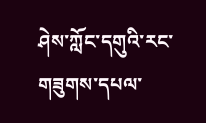ཤེས་ཀློང་དགུའི་རང་གཟུགས་དཔལ་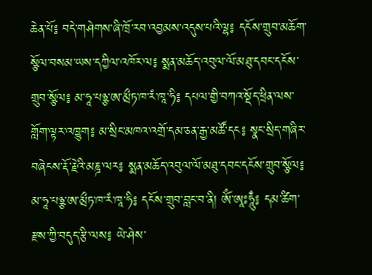ཆེན་པོ༔ བདེ་གཤེགས་ཞི་ཁྲོ་རབ་འབྱམས་འདུས་པའི་ལྷ༔ དངོས་གྲུབ་མཆོག་སྩོལ་བསམ་ཡས་དཀྱིལ་འཁོར་ལ༔ སྨན་མཆོད་འབུལ་ལོ་མཐུ་དབང་དངོས་གྲུབ་སྩོལ༔ མ་ཧཱ་པཉྩ་ཨ་མྲྀཏ་ཁ་རཾ་ཁཱ་ཧི༔ དཔལ་གྱི་བཀའ་སྡོད་ཕྲིན་ལས་གློག་ལྟར་འཁྱུག༔ མ་སྲིང་མཁའ་འགྲོ་དམ་ཅན་རྒྱ་མཚོ་དང༔ སྣང་སྲིད་གཞིར་བཞེངས་རྡོ་རྗེའི་མཎྜ་ལར༔ སྨན་མཆོད་འབུལ་ལོ་མཐུ་དབང་དངོས་གྲུབ་སྩོལ༔ མ་ཧཱ་པཉྩ་ཨ་མྲྀཏ་ཁ་རཾ་ཁཱ་ཧི༔ དངོས་གྲུབ་བླང་བ་ནི། ཨོཾ་ཨཱཿཧཱུྃ༔ དམ་ཚིག་རྫས་ཀྱི་བདུད་རྩི་ལས༔ ཡེ་ཤེས་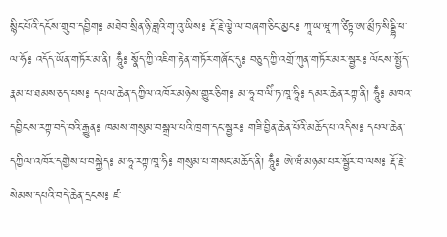སྙིང་པོའི་དངོས་གྲུབ་དབྱིག༔ མཐེབ་སྲིན་ཉི་ཟླའི་གྭ་འུ་ཡིས༔ རྡོ་རྗེ་ལྕེ་ལ་བཞག་ཅིང་མྱང༔ ཀཱ་ཡ་ཝཱ་ཀ་ཙིཏྟ་ཨ་མྲྀཏ་སིདྡྷི་ཕ་ལ་ཧོ༔ འདོད་ཡོན་གཏོར་མ་ནི། ཧཱུྃ༔ སྣོད་ཀྱི་འཇིག་རྟེན་གཏོར་གཞོང་དུ༔ བཅུད་ཀྱི་འགྲོ་ཀུན་གཏོར་མར་སྦྱར༔ ལོངས་སྤྱོད་རྣམ་པ་ཐམས་ཅད་པས༔ དཔལ་ཆེན་དཀྱིལ་འཁོར་མཉེས་གྱུར་ཅིག༔ མ་ཧཱ་བ་ལིཾ་ཏ་ཁཱ་ཧཱི༔ དམར་ཆེན་རཀྟ་ནི། ཧཱུྃ༔ མཁའ་དབྱིངས་རཀྟ་བདེ་བའི་རྒྱུན༔ ཁམས་གསུམ་བསྒྲལ་པའི་ཁྲག་དང་སྦྱར༔ གཟི་བྱིན་ཆེན་པོའི་མཆོད་པ་འདིས༔ དཔལ་ཆེན་དཀྱིལ་འཁོར་དགྱེས་པ་བསྐྱེད༔ མ་ཧཱ་རཀྟ་ཁཱ་ཧི༔ གསུམ་པ་གསང་མཆོད་ནི། ཧཱུྃ༔ ཨེ་ཝཾ་མཉམ་པར་སྦྱོར་བ་ལས༔ རྡོ་རྗེ་སེམས་དཔའི་བདེ་ཆེན་དྲངས༔ ཛ་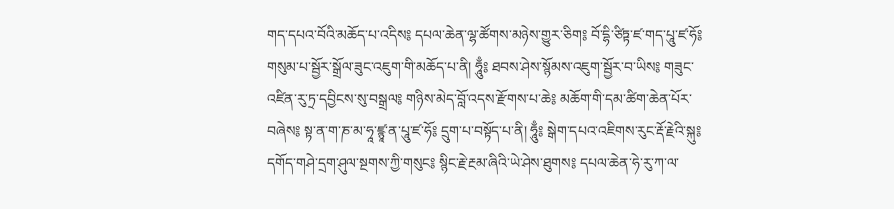གད་དཔའ་བོའི་མཆོད་པ་འདིས༔ དཔལ་ཆེན་ལྷ་ཚོགས་མཉེས་གྱུར་ཅིག༔ བོ་དྷི་ཙིཏྟ་ཛ་གད་པཱུ་ཛ་ཧོ༔ གསུམ་པ་སྦྱོར་སྒྲོལ་ཟུང་འཇུག་གི་མཆོད་པ་ནི། ཧཱུྃ༔ ཐབས་ཤེས་སྙོམས་འཇུག་སྦྱོར་བ་ཡིས༔ གཟུང་འཛིན་རུ་ཏྲ་དབྱིངས་སུ་བསྒྲལ༔ གཉིས་མེད་བློ་འདས་རྫོགས་པ་ཆེ༔ མཆོག་གི་དམ་ཚིག་ཆེན་པོར་བཞེས༔ སྟ་ན་ག་ཎ་མ་ཧཱ་ཛྙཱ་ན་པཱུ་ཛ་ཧོ༔ དྲུག་པ་བསྟོད་པ་ནི། ཧཱུྃ༔ སྒེག་དཔའ་འཇིགས་རུང་རྡོ་རྗེའི་སྐུ༔ དགོད་གཤེ་དྲག་ཤུལ་སྔགས་ཀྱི་གསུང༔ སྙིང་རྗེ་རྔམ་ཞིའི་ཡེ་ཤེས་ཐུགས༔ དཔལ་ཆེན་ཧེ་རུ་ཀ་ལ་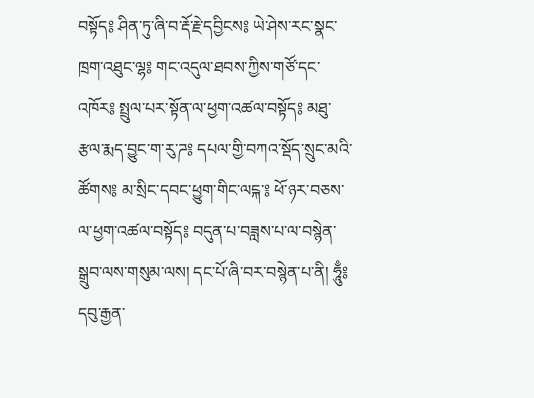བསྟོད༔ ཤིན་ཏུ་ཞི་བ་རྡོ་རྗེ་དབྱིངས༔ ཡེ་ཤེས་རང་སྣང་ཁྲག་འཐུང་ལྷ༔ གང་འདུལ་ཐབས་ཀྱིས་གཙོ་དང་འཁོར༔ སྤྲུལ་པར་སྟོན་ལ་ཕྱག་འཚལ་བསྟོད༔ མཐུ་རྩལ་རྨད་བྱུང་ག་རུ་ཌ༔ དཔལ་གྱི་བཀའ་སྡོད་སྲུང་མའི་ཚོགས༔ མ་སྲིང་དབང་ཕྱུག་གིང་ལངྐ་༔ ཕོ་ཉར་བཅས་ལ་ཕྱག་འཚལ་བསྟོད༔ བདུན་པ་བཟླས་པ་ལ་བསྙེན་སྒྲུབ་ལས་གསུམ་ལས། དང་པོ་ཞི་བར་བསྙེན་པ་ནི། ཧཱུྃ༔ དབུ་རྒྱན་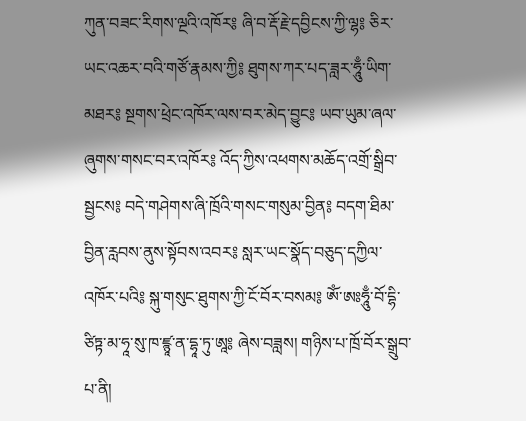ཀུན་བཟང་རིགས་ལྔའི་འཁོར༔ ཞི་བ་རྡོ་རྗེ་དབྱིངས་ཀྱི་ལྷ༔ ཅིར་ཡང་འཆར་བའི་གཙོ་རྣམས་ཀྱི༔ ཐུགས་ཀར་པད་ཟླར་ཧཱུྃ་ཡིག་མཐར༔ སྔགས་ཕྲེང་འཁོར་ལས་བར་མེད་བྱུང༔ ཡབ་ཡུམ་ཞལ་ཞུགས་གསང་བར་འཁོར༔ འོད་ཀྱིས་འཕགས་མཆོད་འགྲོ་སྒྲིབ་སྦྱངས༔ བདེ་གཤེགས་ཞི་ཁྲོའི་གསང་གསུམ་བྱིན༔ བདག་ཐིམ་བྱིན་རླབས་ནུས་སྟོབས་འབར༔ སླར་ཡང་སྣོད་བཅུད་དཀྱིལ་འཁོར་པའི༔ སྐུ་གསུང་ཐུགས་ཀྱི་ངོ་བོར་བསམ༔ ཨོཾ་ཨཿཧཱུྃ་བོ་དྷི་ཙིཏྟ་མ་ཧཱ་སུ་ཁ་ཛྙཱ་ན་དྷཱ་ཏུ་ཨཱ༔ ཞེས་བཟླས། གཉིས་པ་ཁྲོ་བོར་སྒྲུབ་པ་ནི།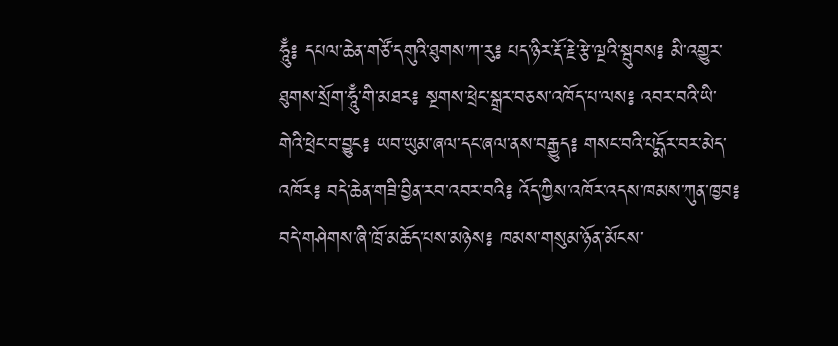ཧཱུྃ༔ དཔལ་ཆེན་གཙོ་དགུའི་ཐུགས་ཀ་རུ༔ པད་ཉིར་རྡོ་རྗེ་རྩེ་ལྔའི་སྦུབས༔ མི་འགྱུར་ཐུགས་སྲོག་ཧཱུྃ་གི་མཐར༔ སྔགས་ཕྲེང་སྒྲར་བཅས་འཁོད་པ་ལས༔ འབར་བའི་ཡི་གེའི་ཕྲེང་བ་བྱུང༔ ཡབ་ཡུམ་ཞལ་དང་ཞལ་ནས་བརྒྱུད༔ གསང་བའི་པདྨོར་བར་མེད་འཁོར༔ བདེ་ཆེན་གཟི་བྱིན་རབ་འབར་བའི༔ འོད་ཀྱིས་འཁོར་འདས་ཁམས་ཀུན་ཁྱབ༔ བདེ་གཤེགས་ཞི་ཁྲོ་མཆོད་པས་མཉེས༔ ཁམས་གསུམ་ཉོན་མོངས་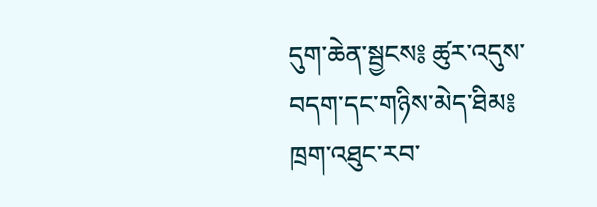དུག་ཆེན་སྦྱངས༔ ཚུར་འདུས་བདག་དང་གཉིས་མེད་ཐིམ༔ ཁྲག་འཐུང་རབ་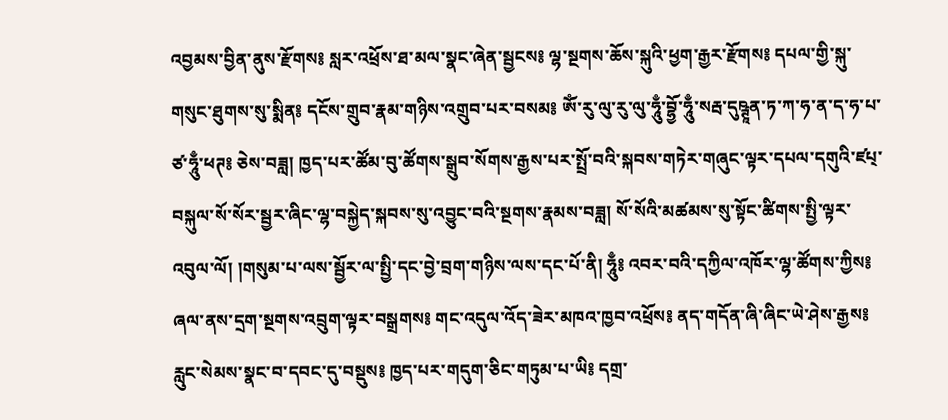འབྱམས་བྱིན་ནུས་རྫོགས༔ སླར་འཕྲོས་ཐ་མལ་སྣང་ཞེན་སྦྱངས༔ ལྷ་སྔགས་ཆོས་སྐུའི་ཕྱག་རྒྱར་རྫོགས༔ དཔལ་གྱི་སྐུ་གསུང་ཐུགས་སུ་སྨིན༔ དངོས་གྲུབ་རྣམ་གཉིས་འགྲུབ་པར་བསམ༔ ཨོཾ་རུ་ལུ་རུ་ལུ་ཧཱུྃ་བྷྱོ་ཧཱུྃ་སརྦ་དུཥྚཱན་ཏ་ཀ་ཧ་ན་ད་ཧ་པ་ཙ་ཧཱུྃ་ཕཊ༔ ཅེས་བཟླ། ཁྱད་པར་ཚོམ་བུ་ཚོགས་སྒྲུབ་སོགས་རྒྱས་པར་སྤྲོ་བའི་སྐབས་གཏེར་གཞུང་ལྟར་དཔལ་དགུའི་ཛཔ྄་བསྐུལ་སོ་སོར་སྦྱར་ཞིང་ལྷ་བསྐྱེད་སྐབས་སུ་འབྱུང་བའི་སྔགས་རྣམས་བཟླ། སོ་སོའི་མཚམས་སུ་སྟོང་ཚིགས་སྤྱི་ལྟར་འབུལ་ལོ། །གསུམ་པ་ལས་སྦྱོར་ལ་སྤྱི་དང་བྱེ་བྲག་གཉིས་ལས་དང་པོ་ནི། ཧཱུྃ༔ འབར་བའི་དཀྱིལ་འཁོར་ལྷ་ཚོགས་ཀྱིས༔ ཞལ་ནས་དྲག་སྔགས་འབྲུག་ལྟར་བསྒྲགས༔ གང་འདུལ་འོད་ཟེར་མཁའ་ཁྱབ་འཕྲོས༔ ནད་གདོན་ཞི་ཞིང་ཡེ་ཤེས་རྒྱས༔ རླུང་སེམས་སྣང་བ་དབང་དུ་བསྡུས༔ ཁྱད་པར་གདུག་ཅིང་གཏུམ་པ་ཡི༔ དགྲ་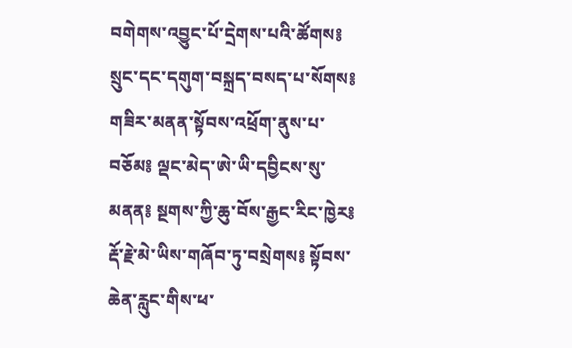བགེགས་འབྱུང་པོ་དྲེགས་པའི་ཚོགས༔ སྲུང་དང་དགུག་བསྐྲད་བསད་པ་སོགས༔ གཟིར་མནན་སྟོབས་འཕྲོག་ནུས་པ་བཅོམ༔ ལྡང་མེད་ཨེ་ཡི་དབྱིངས་སུ་མནན༔ སྔགས་ཀྱི་ཆུ་བོས་རྒྱང་རིང་ཁྱེར༔ རྡོ་རྗེ་མེ་ཡིས་གཞོབ་ཏུ་བསྲེགས༔ སྟོབས་ཆེན་རླུང་གིས་ཕ་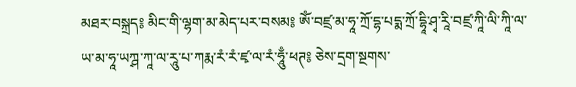མཐར་བསྐྲད༔ མིང་གི་ལྷག་མ་མེད་པར་བསམ༔ ཨོཾ་བཛྲ་མ་ཧཱ་ཀྲོ་དྷ་པདྨ་ཀྲོ་དྷཱི་ཤྭ་རཱི་བཛྲ་ཀཱི་ལི་ཀཱི་ལ་ཡ་མ་ཧཱ་ཡཀྴ་ཀཱ་ལ་རཱུ་པ་ཀརྨ་རཾ་རཾ་ཛྭ་ལ་རཾ་ཧཱུྃ་ཕཊ༔ ཅེས་དྲག་སྔགས་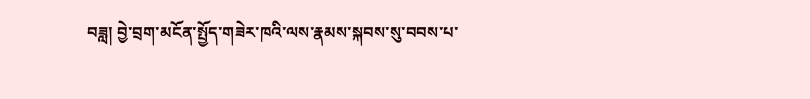བཟླ། བྱེ་བྲག་མངོན་སྤྱོད་གཟེར་ཁའི་ལས་རྣམས་སྐབས་སུ་བབས་པ་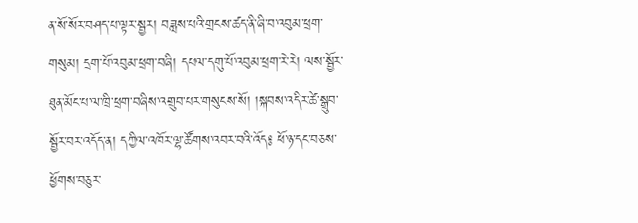ན་སོ་སོར་བཤད་པ་ལྟར་སྦྱར། བཟླས་པའི་གྲངས་ཚད་ནི་ཞི་བ་འབུམ་ཕྲག་གསུམ། དྲག་པོ་འབུམ་ཕྲག་བཞི། དཔལ་དགུ་པོ་འབུམ་ཕྲག་རེ་རེ། ལས་སྦྱོར་ཐུན་མོང་པ་ལ་ཁྲི་ཕྲག་བཞིས་འགྲུབ་པར་གསུངས་སོ། །སྐབས་འདིར་ཚེ་སྒྲུབ་སྦྱོར་བར་འདོད་ན། དཀྱིལ་འཁོར་ལྷ་ཚོགས་འབར་བའི་འོད༔ ཕོ་ཉ་དང་བཅས་ཕྱོགས་བཅུར་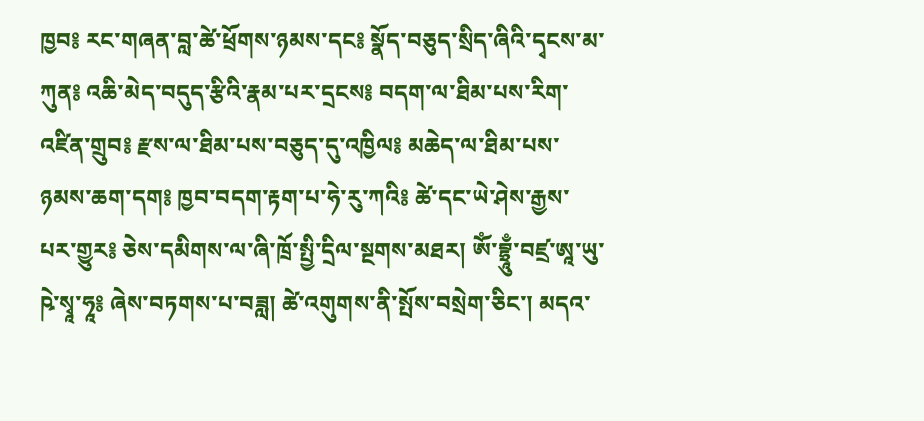ཁྱབ༔ རང་གཞན་བླ་ཚེ་ཕྲོགས་ཉམས་དང༔ སྣོད་བཅུད་སྲིད་ཞིའི་དྭངས་མ་ཀུན༔ འཆི་མེད་བདུད་རྩིའི་རྣམ་པར་དྲངས༔ བདག་ལ་ཐིམ་པས་རིག་འཛིན་གྲུབ༔ རྫས་ལ་ཐིམ་པས་བཅུད་དུ་འཁྱིལ༔ མཆེད་ལ་ཐིམ་པས་ཉམས་ཆག་དག༔ ཁྱབ་བདག་རྟག་པ་ཧེ་རུ་ཀའི༔ ཚེ་དང་ཡེ་ཤེས་རྒྱས་པར་གྱུར༔ ཅེས་དམིགས་ལ་ཞི་ཁྲོ་སྤྱི་དྲིལ་སྔགས་མཐར། ཨོཾ་བྷྲཱུྃ་བཛྲ་ཨཱ་ཡུ་ཥེ་སྭཱ་ཧཱ༔ ཞེས་བཏགས་པ་བཟླ། ཚེ་འགུགས་ནི་སྤོས་བསྲེག་ཅིང་། མདའ་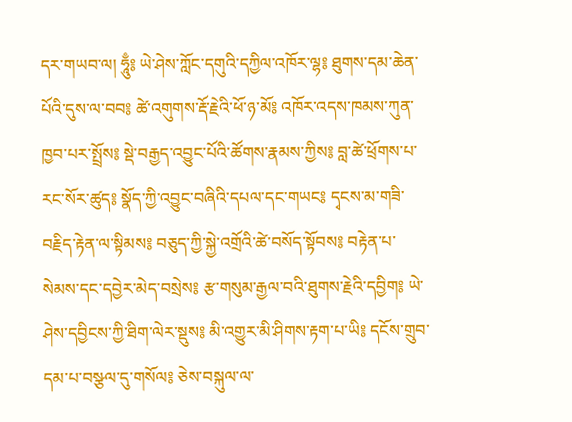དར་གཡབ་ལ། ཧཱུྃ༔ ཡེ་ཤེས་ཀློང་དགུའི་དཀྱིལ་འཁོར་ལྷ༔ ཐུགས་དམ་ཆེན་པོའི་དུས་ལ་བབ༔ ཚེ་འགུགས་རྡོ་རྗེའི་ཕོ་ཉ་མོ༔ འཁོར་འདས་ཁམས་ཀུན་ཁྱབ་པར་སྤྲོས༔ སྡེ་བརྒྱད་འབྱུང་པོའི་ཚོགས་རྣམས་ཀྱིས༔ བླ་ཚེ་ཕྲོགས་པ་རང་སོར་ཚུད༔ སྣོད་ཀྱི་འབྱུང་བཞིའི་དཔལ་དང་གཡང༔ དྭངས་མ་གཟི་བརྗིད་རྟེན་ལ་སྟིམས༔ བཅུད་ཀྱི་སྐྱེ་འགྲོའི་ཚེ་བསོད་སྟོབས༔ བརྟེན་པ་སེམས་དང་དབྱེར་མེད་བསྲེས༔ རྩ་གསུམ་རྒྱལ་བའི་ཐུགས་རྗེའི་དབྱིག༔ ཡེ་ཤེས་དབྱིངས་ཀྱི་ཐིག་ལེར་སྡུས༔ མི་འགྱུར་མི་ཤིགས་རྟག་པ་ཡི༔ དངོས་གྲུབ་དམ་པ་བསྩལ་དུ་གསོལ༔ ཅེས་བསྐུལ་ལ་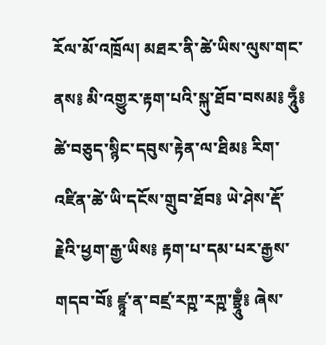རོལ་མོ་འཁྲོལ། མཐར་ནི་ཚེ་ཡིས་ལུས་གང་ནས༔ མི་འགྱུར་རྟག་པའི་སྐུ་ཐོབ་བསམ༔ ཧཱུྃ༔ ཚེ་བཅུད་སྙིང་དབུས་རྟེན་ལ་ཐིམ༔ རིག་འཛིན་ཚེ་ཡི་དངོས་གྲུབ་ཐོབ༔ ཡེ་ཤེས་རྡོ་རྗེའི་ཕྱག་རྒྱ་ཡིས༔ རྟག་པ་དམ་པར་རྒྱས་གདབ་བོ༔ ཛྙཱ་ན་བཛྲ་རཀྵ་རཀྵ་བྷྲཱུྃ༔ ཞེས་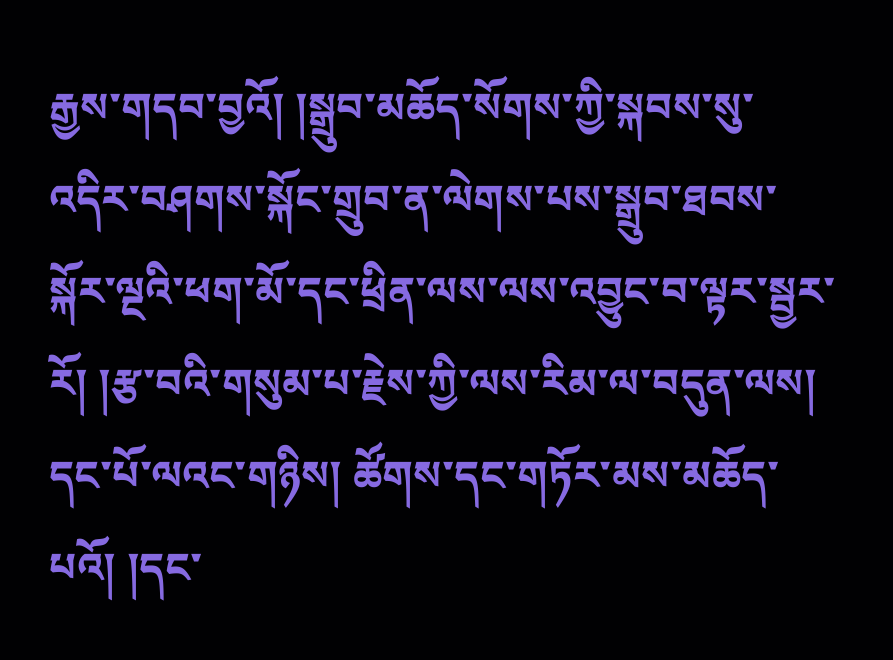རྒྱས་གདབ་བྱའོ། །སྒྲུབ་མཆོད་སོགས་ཀྱི་སྐབས་སུ་འདིར་བཤགས་སྐོང་གྲུབ་ན་ལེགས་པས་སྒྲུབ་ཐབས་སྐོར་ལྔའི་ཕག་མོ་དང་ཕྲིན་ལས་ལས་འབྱུང་བ་ལྟར་སྦྱར་རོ། །རྩ་བའི་གསུམ་པ་རྗེས་ཀྱི་ལས་རིམ་ལ་བདུན་ལས། དང་པོ་ལའང་གཉིས། ཚོགས་དང་གཏོར་མས་མཆོད་པའོ། །དང་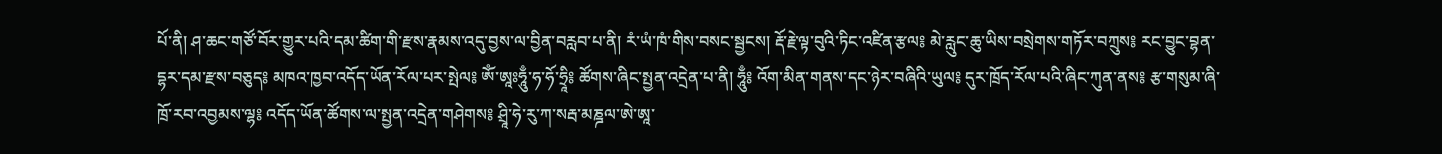པོ་ནི། ཤ་ཆང་གཙོ་བོར་གྱུར་པའི་དམ་ཚིག་གི་རྫས་རྣམས་འདུ་བྱས་ལ་བྱིན་བརླབ་པ་ནི། རཾ་ཡཾ་ཁཾ་གིས་བསང་སྦྱངས། རྡོ་རྗེ་ལྟ་བུའི་ཏིང་འཛིན་རྩལ༔ མེ་རླུང་ཆུ་ཡིས་བསྲེགས་གཏོར་བཀྲུས༔ རང་བྱུང་བྷན་དྷར་དམ་རྫས་བཅུད༔ མཁའ་ཁྱབ་འདོད་ཡོན་རོལ་པར་སྤེལ༔ ཨོཾ་ཨཱཿཧཱུྃ་ཧ་ཧོ་ཧྲཱི༔ ཚོགས་ཞིང་སྤྱན་འདྲེན་པ་ནི། ཧཱུྃ༔ འོག་མིན་གནས་དང་ཉེར་བཞིའི་ཡུལ༔ དུར་ཁྲོད་རོལ་པའི་ཞིང་ཀུན་ནས༔ རྩ་གསུམ་ཞི་ཁྲོ་རབ་འབྱམས་ལྷ༔ འདོད་ཡོན་ཚོགས་ལ་སྤྱན་འདྲེན་གཤེགས༔ ཤྲཱི་ཧེ་རུ་ཀ་སརྦ་མཎྜལ་ཨེ་ཨཱ་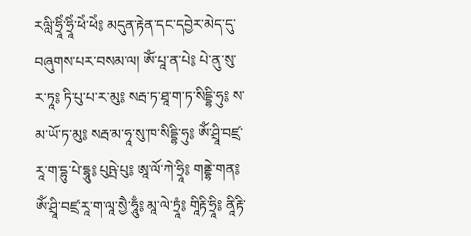རལླི་ཧྲཱིཾ་ཧྲཱིཾ་ཕེཾ་ཕེཾ༔ མདུན་རྟེན་དང་དབྱེར་མེད་དུ་བཞུགས་པར་བསམ་ལ། ཨོཾ་པཱ་ན་པེ༔ པེ་ནུ་སུ་ར་ཏཱ༔ ཏི་པུ་པ་ར་མུ༔ སརྦ་ཏ་ཐཱ་ག་ཏ་སིདྡྷི་ཧུ༔ ས་མ་ཡོ་ཏ་མུ༔ སརྦ་མ་ཧཱ་སུ་ཁ་སིདྡྷི་ཧུ༔ ཨོཾ་ཤྲཱི་བཛྲ་རཱ་ག་དྷུ་པེ་དྷཱུ༔ པུཥྤེ་པུ༔ ཨཱ་ལོ་ཀེ་ཧྲཱི༔ གནྡྷེ་གན༔ ཨོཾ་ཤྲཱི་བཛྲ་རཱ་ག་ལཱ་སྱཻ་ཧཱུྃ༔ མཱ་ལེ་ཏྲཱཾ༔ གཱིརྟི་ཧྲཱི༔ ནཱིརྟི་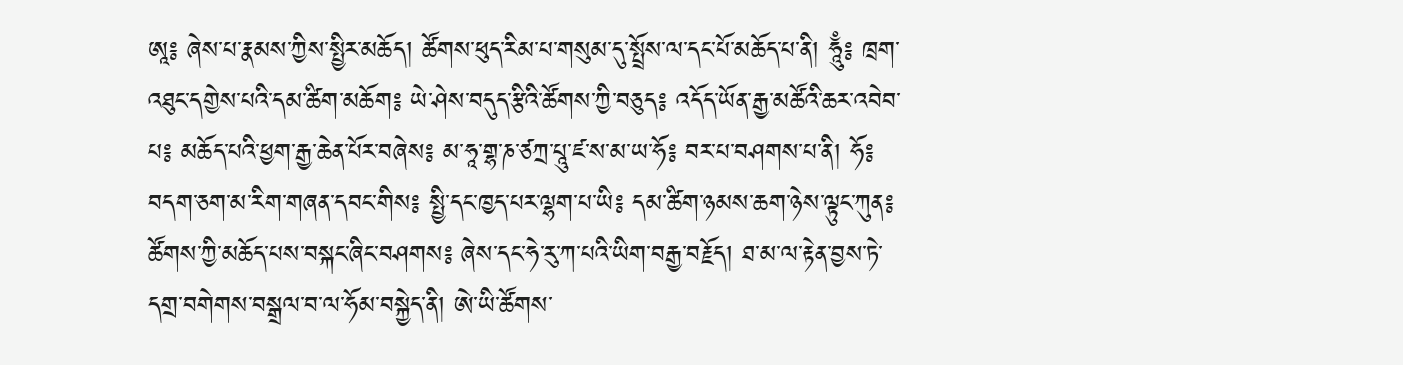ཨཱ༔ ཞེས་པ་རྣམས་ཀྱིས་སྤྱིར་མཆོད། ཚོགས་ཕུད་རིམ་པ་གསུམ་དུ་སྤྲོས་ལ་དང་པོ་མཆོད་པ་ནི། ཧཱུྃ༔ ཁྲག་འཐུང་དགྱེས་པའི་དམ་ཚིག་མཆོག༔ ཡེ་ཤེས་བདུད་རྩིའི་ཚོགས་ཀྱི་བཅུད༔ འདོད་ཡོན་རྒྱ་མཚོའི་ཆར་འབེབ་པ༔ མཆོད་པའི་ཕྱག་རྒྱ་ཆེན་པོར་བཞེས༔ མ་ཧཱ་གྷ་ཎ་ཙཀྲ་པཱུ་ཛ་ས་མ་ཡ་ཧོ༔ བར་པ་བཤགས་པ་ནི། ཧོ༔ བདག་ཅག་མ་རིག་གཞན་དབང་གིས༔ སྤྱི་དང་ཁྱད་པར་ལྷག་པ་ཡི༔ དམ་ཚིག་ཉམས་ཆག་ཉེས་ལྟུང་ཀུན༔ ཚོགས་ཀྱི་མཆོད་པས་བསྐང་ཞིང་བཤགས༔ ཞེས་དང་ཧེ་རུ་ཀ་པའི་ཡིག་བརྒྱ་བརྗོད། ཐ་མ་ལ་རྟེན་བྱས་ཏེ་དགྲ་བགེགས་བསྒྲལ་བ་ལ་ཧོམ་བསྐྱེད་ནི། ཨེ་ཡི་ཚོགས་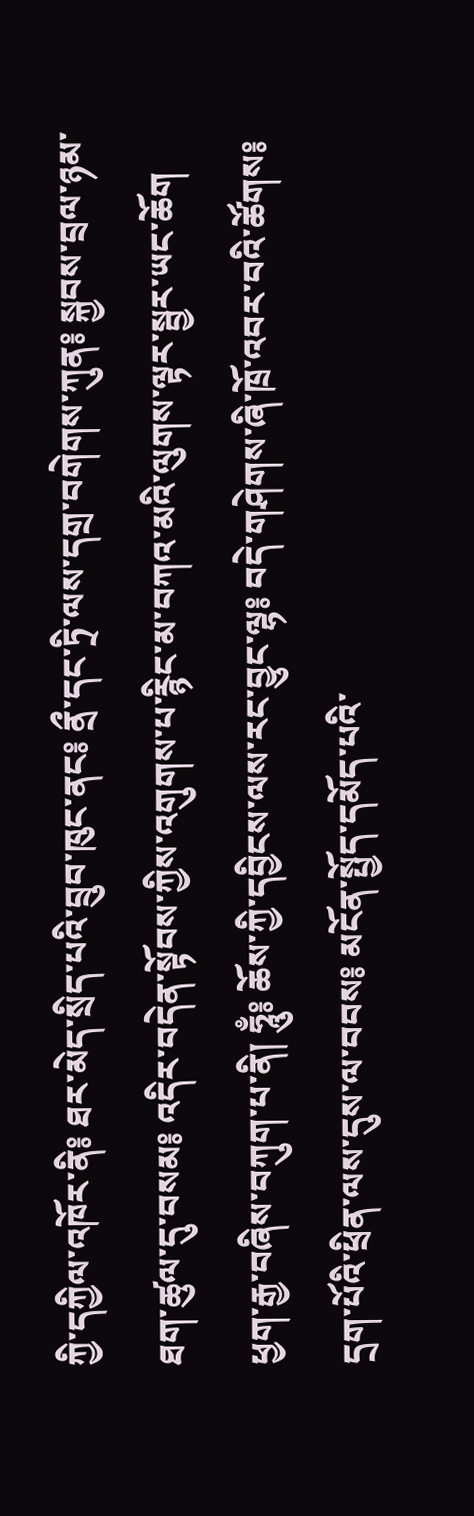ཀྱི་དཀྱིལ་འཁོར་ནི༔ ཐར་མེད་སྲིད་པའི་བྲུབ་ཁུང་ནང༔ ནྲྀ་དང་ཏྲི་ལས་དགྲ་བགེགས་ཀུན༔ སྐྱབས་བྲལ་ཉམ་ཐག་ཚུལ་དུ་བསམ༔ འདིར་བདེན་སྟོབས་ཀྱིས་འགུགས་པ་རྙིང་མ་བཀའ་མའི་ལུགས་ལྟར་སྦྱར་ཡང་ཆོག ཕྱག་རྒྱ་བཞིས་བཀུག་པ་ནི། ཧཱུྃ༔ ཆོས་ཀྱི་དབྱིངས་ལས་རང་བྱུང་ལྷ༔ བདེ་གཤེགས་ཞི་ཁྲོ་འབར་བའི་ཚོགས༔ དྲག་པོའི་ཕྲིན་ལས་དུས་ལ་བབས༔ མངོན་སྤྱོད་དམོད་པའི་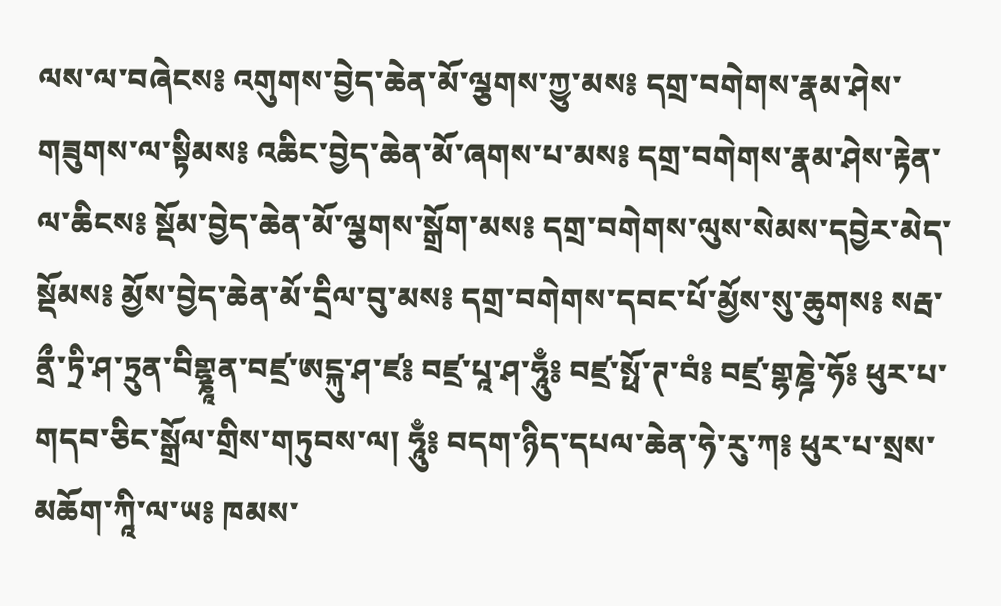ལས་ལ་བཞེངས༔ འགུགས་བྱེད་ཆེན་མོ་ལྕགས་ཀྱུ་མས༔ དགྲ་བགེགས་རྣམ་ཤེས་གཟུགས་ལ་སྟིམས༔ འཆིང་བྱེད་ཆེན་མོ་ཞགས་པ་མས༔ དགྲ་བགེགས་རྣམ་ཤེས་རྟེན་ལ་ཆིངས༔ སྡོམ་བྱེད་ཆེན་མོ་ལྕགས་སྒྲོག་མས༔ དགྲ་བགེགས་ལུས་སེམས་དབྱེར་མེད་སྡོམས༔ མྱོས་བྱེད་ཆེན་མོ་དྲིལ་བུ་མས༔ དགྲ་བགེགས་དབང་པོ་མྱོས་སུ་ཆུགས༔ སརྦ་ནྲྀ་ཏྲི་ཤ་ཏྲུན་བིགྷྣཱན་བཛྲ་ཨངྐུ་ཤ་ཛ༔ བཛྲ་པཱ་ཤ་ཧཱུྃ༔ བཛྲ་སྥོ་ཊ་བཾ༔ བཛྲ་གྷཎྜེ་ཧོ༔ ཕུར་པ་གདབ་ཅིང་སྒྲོལ་གྲིས་གཏུབས་ལ། ཧཱུྃ༔ བདག་ཉིད་དཔལ་ཆེན་ཧེ་རུ་ཀ༔ ཕུར་པ་སྲས་མཆོག་ཀཱི་ལ་ཡ༔ ཁམས་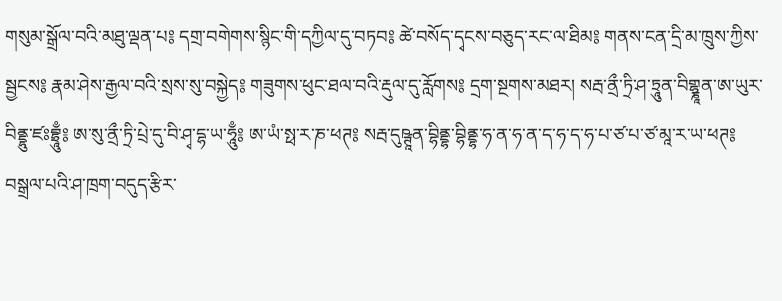གསུམ་སྒྲོལ་བའི་མཐུ་ལྡན་པ༔ དགྲ་བགེགས་སྙིང་གི་དཀྱིལ་དུ་བཏབ༔ ཚེ་བསོད་དྭངས་བཅུད་རང་ལ་ཐིམ༔ གནས་ངན་དྲི་མ་ཁྲུས་ཀྱིས་སྦྱངས༔ རྣམ་ཤེས་རྒྱལ་བའི་སྲས་སུ་བསྐྱེད༔ གཟུགས་ཕུང་ཐལ་བའི་རྡུལ་དུ་རློགས༔ དྲག་སྔགས་མཐར། སརྦ་ནྲྀ་ཏྲི་ཤ་ཏྲཱུན་བིགྷྣཱན་ཨ་ཡུར་བིནྡྷུ་ཛཿབྷྲཱུྃ༔ ཨ་སུ་ནྲྀ་ཏྲི་པྲེ་དུ་བི་ཤྭ་དྷ་ཡ་ཧཱུྃ༔ ཨ་ཡཾ་སྥ་ར་ཎ་ཕཊ༔ སརྦ་དུཥྚཱན་བྷིནྡྷ་བྷིནྡྷ་ཧ་ན་ཧ་ན་ད་ཧ་ད་ཧ་པ་ཙ་པ་ཙ་མཱ་ར་ཡ་ཕཊ༔ བསྒྲལ་པའི་ཤ་ཁྲག་བདུད་རྩིར་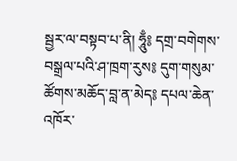སྦྱར་ལ་བསྟབ་པ་ནི། ཧཱུྃ༔ དགྲ་བགེགས་བསྒྲལ་པའི་ཤ་ཁྲག་རུས༔ དུག་གསུམ་ཚོགས་མཆོད་བླ་ན་མེད༔ དཔལ་ཆེན་འཁོར་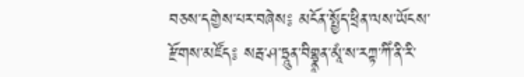བཅས་དགྱེས་པར་བཞེས༔ མངོན་སྤྱོད་ཕྲིན་ལས་ཡོངས་རྫོགས་མཛོད༔ སརྦ་ཤ་ཏྲཱུན་བིགྷྣཱན་མཱཾ་ས་རཀྟ་ཀིཾ་ནི་རི་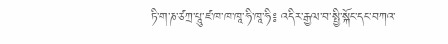ཏི་ག་ཎ་ཙཀྲ་པཱུ་ཛ་ཁ་ཁ་ཁཱ་ཧི་ཁཱ་ཧི༔ འདིར་རྒྱལ་བ་སྤྱི་སྐོང་དང་བཀའ་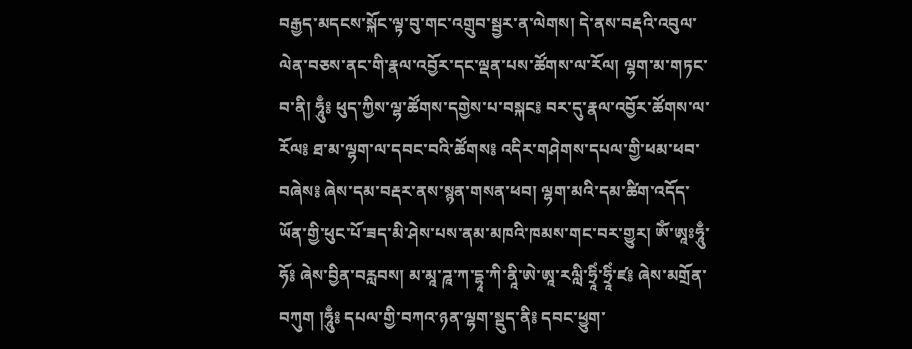བརྒྱད་མདངས་སྐོང་ལྟ་བུ་གང་འགྲུབ་སྦྱར་ན་ལེགས། དེ་ནས་བརྡའི་འབུལ་ལེན་བཅས་ནང་གི་རྣལ་འབྱོར་དང་ལྡན་པས་ཚོགས་ལ་རོལ། ལྷག་མ་གཏང་བ་ནི། ཧཱུྃ༔ ཕུད་ཀྱིས་ལྷ་ཚོགས་དགྱེས་པ་བསྐང༔ བར་དུ་རྣལ་འབྱོར་ཚོགས་ལ་རོལ༔ ཐ་མ་ལྷག་ལ་དབང་བའི་ཚོགས༔ འདིར་གཤེགས་དཔལ་གྱི་ཕམ་ཕབ་བཞེས༔ ཞེས་དམ་བརྡར་ནས་སྙན་གསན་ཕབ། ལྷག་མའི་དམ་ཚིག་འདོད་ཡོན་གྱི་ཕུང་པོ་ཟད་མི་ཤེས་པས་ནམ་མཁའི་ཁམས་གང་བར་གྱུར། ཨོཾ་ཨཱཿཧཱུྃ་ཧོ༔ ཞེས་བྱིན་བརླབས། མ་མཱ་ཌཱ་ཀ་དྷཱ་ཀི་ནཱི་ཨེ་ཨཱ་རལླི་ཧྲཱིཾ་ཧྲཱིཾ་ཛ༔ ཞེས་མགྲོན་བཀུག །ཧཱུྃ༔ དཔལ་གྱི་བཀའ་ཉན་ལྷག་སྡུད་ནི༔ དབང་ཕྱུག་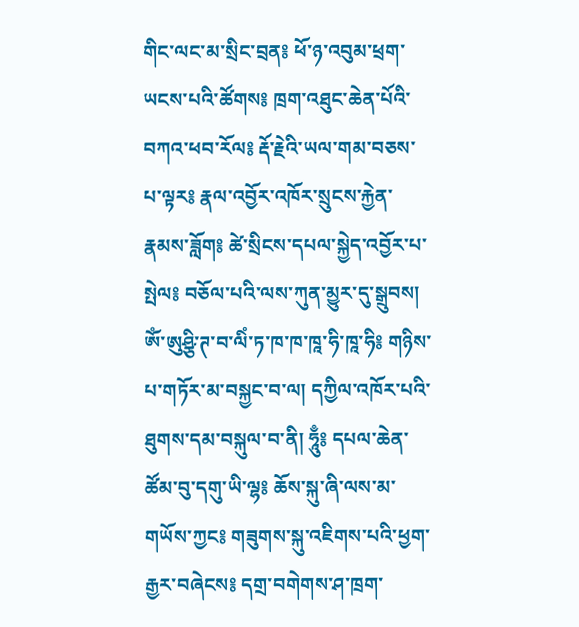གིང་ལང་མ་སྲིང་བྲན༔ ཕོ་ཉ་འབུམ་ཕྲག་ཡངས་པའི་ཚོགས༔ ཁྲག་འཐུང་ཆེན་པོའི་བཀའ་ཕབ་རོལ༔ རྡོ་རྗེའི་ཡལ་གམ་བཅས་པ་ལྟར༔ རྣལ་འབྱོར་འཁོར་སྲུངས་རྐྱེན་རྣམས་ཟློག༔ ཚེ་སྲིངས་དཔལ་སྐྱེད་འབྱོར་པ་སྤེལ༔ བཅོལ་པའི་ལས་ཀུན་མྱུར་དུ་སྒྲུབས། ཨོཾ་ཨུཤྩི་ཊ་བ་ལིཾ་ཏ་ཁ་ཁ་ཁཱ་ཧི་ཁཱ་ཧི༔ གཉིས་པ་གཏོར་མ་བསྐྱང་བ་ལ། དཀྱིལ་འཁོར་པའི་ཐུགས་དམ་བསྐུལ་བ་ནི། ཧཱུྃ༔ དཔལ་ཆེན་ཚོམ་བུ་དགུ་ཡི་ལྷ༔ ཆོས་སྐུ་ཞི་ལས་མ་གཡོས་ཀྱང༔ གཟུགས་སྐུ་འཇིགས་པའི་ཕྱག་རྒྱར་བཞེངས༔ དགྲ་བགེགས་ཤ་ཁྲག་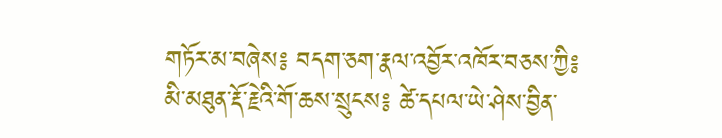གཏོར་མ་བཞེས༔ བདག་ཅག་རྣལ་འབྱོར་འཁོར་བཅས་ཀྱི༔ མི་མཐུན་རྡོ་རྗེའི་གོ་ཆས་སྲུངས༔ ཚེ་དཔལ་ཡེ་ཤེས་བྱིན་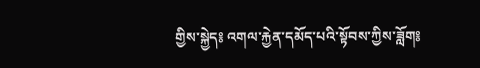གྱིས་སྐྱེད༔ འགལ་རྐྱེན་དམོད་པའི་སྟོབས་ཀྱིས་ཟློག༔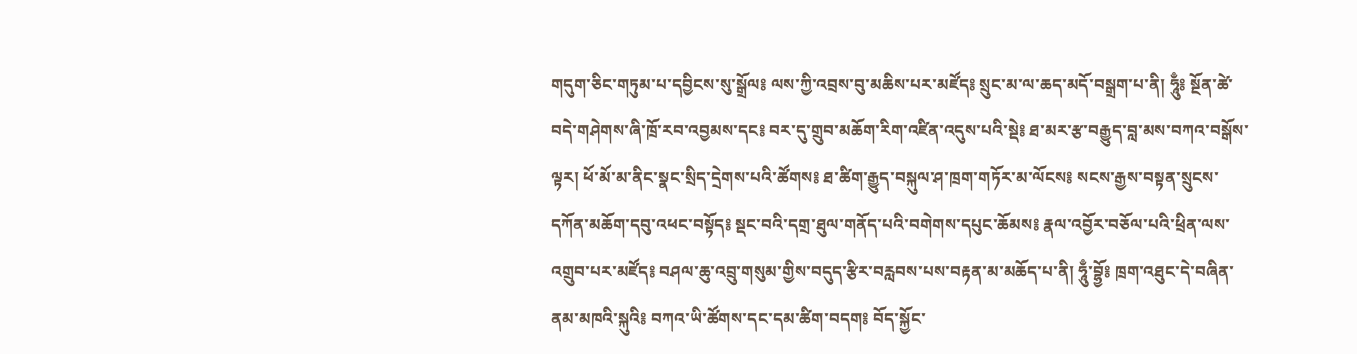གདུག་ཅིང་གཏུམ་པ་དབྱིངས་སུ་སྒྲོལ༔ ལས་ཀྱི་འབྲས་བུ་མཆིས་པར་མཛོད༔ སྲུང་མ་ལ་ཆད་མདོ་བསྒྲག་པ་ནི། ཧཱུྃ༔ སྔོན་ཚེ་བདེ་གཤེགས་ཞི་ཁྲོ་རབ་འབྱམས་དང༔ བར་དུ་གྲུབ་མཆོག་རིག་འཛིན་འདུས་པའི་སྡེ༔ ཐ་མར་རྩ་བརྒྱུད་བླ་མས་བཀའ་བསྒོས་ལྟར། ཕོ་མོ་མ་ནིང་སྣང་སྲིད་དྲེགས་པའི་ཚོགས༔ ཐ་ཚིག་རྒྱུད་བསྐུལ་ཤ་ཁྲག་གཏོར་མ་ལོངས༔ སངས་རྒྱས་བསྟན་སྲུངས་དཀོན་མཆོག་དབུ་འཕང་བསྟོད༔ སྡང་བའི་དགྲ་ཐུལ་གནོད་པའི་བགེགས་དཔུང་ཆོམས༔ རྣལ་འབྱོར་བཅོལ་པའི་ཕྲིན་ལས་འགྲུབ་པར་མཛོད༔ བཤལ་ཆུ་འབྲུ་གསུམ་གྱིས་བདུད་རྩིར་བརླབས་པས་བརྟན་མ་མཆོད་པ་ནི། ཧཱུྃ་བྷྱོ༔ ཁྲག་འཐུང་དེ་བཞིན་ནམ་མཁའི་སྐུའི༔ བཀའ་ཡི་ཚོགས་དང་དམ་ཚིག་བདག༔ བོད་སྐྱོང་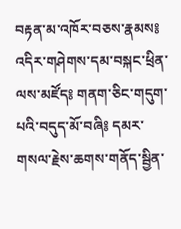བརྟན་མ་འཁོར་བཅས་རྣམས༔ འདིར་གཤེགས་དམ་བསྐང་ཕྲིན་ལས་མཛོད༔ གནག་ཅིང་གདུག་པའི་བདུད་མོ་བཞི༔ དམར་གསལ་རྗེས་ཆགས་གནོད་སྦྱིན་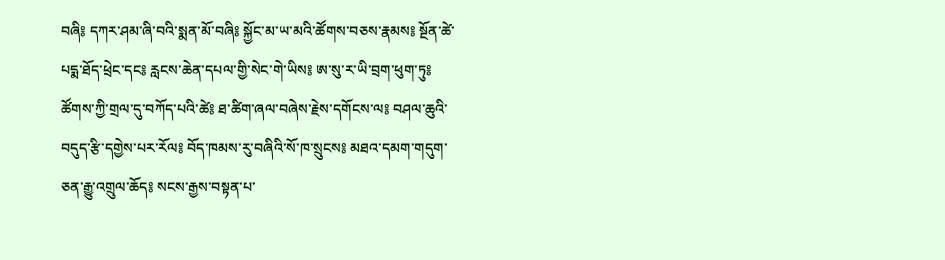བཞི༔ དཀར་ཤམ་ཞི་བའི་སྨན་མོ་བཞི༔ སྐྱོང་མ་ཡ་མའི་ཚོགས་བཅས་རྣམས༔ སྔོན་ཚེ་པདྨ་ཐོད་ཕྲེང་དང༔ རླངས་ཆེན་དཔལ་གྱི་སེང་གེ་ཡིས༔ ཨ་སུ་ར་ཡི་བྲག་ཕུག་ཏུ༔ ཚོགས་ཀྱི་གྲལ་དུ་བཀོད་པའི་ཚེ༔ ཐ་ཚིག་ཞལ་བཞེས་རྗེས་དགོངས་ལ༔ བཤལ་ཆུའི་བདུད་རྩི་དགྱེས་པར་རོལ༔ བོད་ཁམས་རུ་བཞིའི་སོ་ཁ་སྲུངས༔ མཐའ་དམག་གདུག་ཅན་རྒྱུ་འགྲུལ་ཆོད༔ སངས་རྒྱས་བསྟན་པ་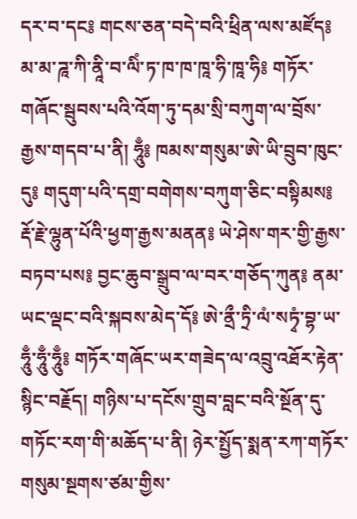དར་བ་དང༔ གངས་ཅན་བདེ་བའི་ཕྲིན་ལས་མཛོད༔ མ་མ་ཌཱ་ཀི་ནཱི་བ་ལིཾ་ཏ་ཁ་ཁ་ཁཱ་ཧི་ཁཱ་ཧི༔ གཏོར་གཞོང་སྦུབས་པའི་འོག་ཏུ་དམ་སྲི་བཀུག་ལ་བྲོས་རྒྱས་གདབ་པ་ནི། ཧཱུྃ༔ ཁམས་གསུམ་ཨེ་ཡི་བྲུབ་ཁུང་དུ༔ གདུག་པའི་དགྲ་བགེགས་བཀུག་ཅིང་བསྟིམས༔ རྡོ་རྗེ་ལྷུན་པོའི་ཕྱག་རྒྱས་མནན༔ ཡེ་ཤེས་གར་གྱི་རྒྱས་བཏབ་པས༔ བྱང་ཆུབ་སྒྲུབ་ལ་བར་གཅོད་ཀུན༔ ནམ་ཡང་ལྡང་བའི་སྐབས་མེད་དོ༔ ཨེ་ནྲྀ་ཏྲི་ལཾ་སཏྭཾ་བྷ་ཡ་ཧཱུྃ་ཧཱུྃ་ཧཱུྃ༔ གཏོར་གཞོང་ཡར་གཟེད་ལ་འབྲུ་འཐོར་རྟེན་སྙིང་བརྗོད། གཉིས་པ་དངོས་གྲུབ་བླང་བའི་སྔོན་དུ་གཏོང་རག་གི་མཆོད་པ་ནི། ཉེར་སྤྱོད་སྨན་རཀ་གཏོར་གསུམ་སྔགས་ཙམ་གྱིས་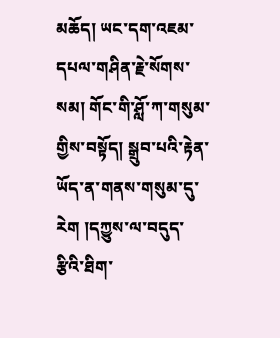མཆོད། ཡང་དག་འཇམ་དཔལ་གཤིན་རྗེ་སོགས་སམ། གོང་གི་ཤློ་ཀ་གསུམ་གྱིས་བསྟོད། སྒྲུབ་པའི་རྟེན་ཡོད་ན་གནས་གསུམ་དུ་རེག །དཀྱུས་ལ་བདུད་རྩིའི་ཐིག་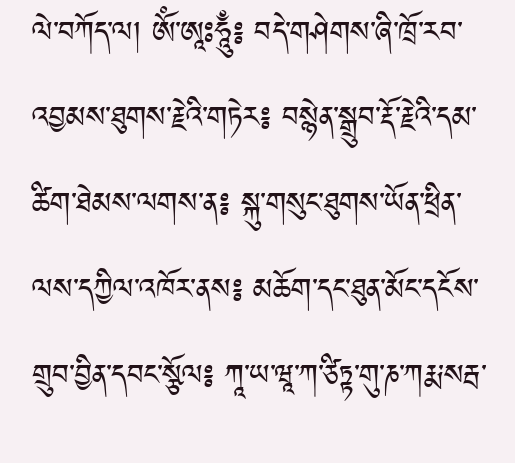ལེ་བཀོད་ལ། ཨོཾ་ཨཱཿཧཱུྃ༔ བདེ་གཤེགས་ཞི་ཁྲོ་རབ་འབྱམས་ཐུགས་རྗེའི་གཏེར༔ བསྙེན་སྒྲུབ་རྡོ་རྗེའི་དམ་ཚིག་ཐེམས་ལགས་ན༔ སྐུ་གསུང་ཐུགས་ཡོན་ཕྲིན་ལས་དཀྱིལ་འཁོར་ནས༔ མཆོག་དང་ཐུན་མོང་དངོས་གྲུབ་བྱིན་དབང་སྩོལ༔ ཀཱ་ཡ་ཝཱ་ཀ་ཙིཏྟ་གུ་ཎ་ཀརྨ་སརྦ་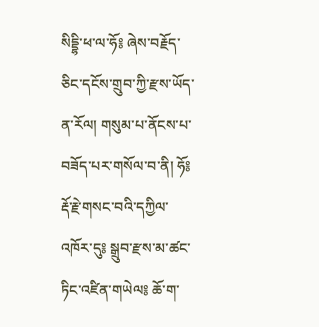སིདྡྷི་ཕ་ལ་ཧོ༔ ཞེས་བརྗོད་ཅིང་དངོས་གྲུབ་ཀྱི་རྫས་ཡོད་ན་རོལ། གསུམ་པ་ནོངས་པ་བཟོད་པར་གསོལ་བ་ནི། ཧོ༔ རྡོ་རྗེ་གསང་བའི་དཀྱིལ་འཁོར་དུ༔ སྒྲུབ་རྫས་མ་ཚང་ཏིང་འཛིན་གཡེལ༔ ཆོ་ག་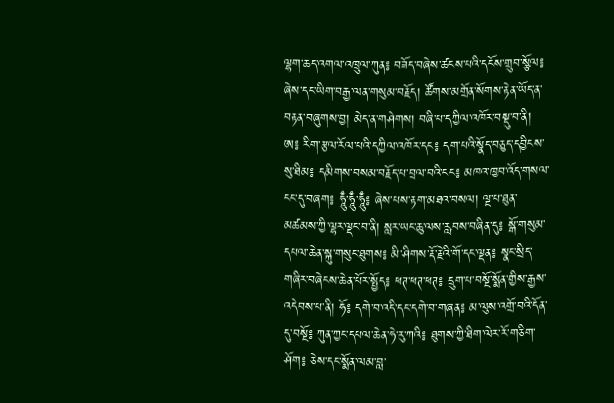ལྷག་ཆད་འགལ་འཁྲུལ་ཀུན༔ བཟོད་བཞེས་ཚངས་པའི་དངོས་གྲུབ་སྩོལ༔ ཞེས་དང་ཡིག་བརྒྱ་ལན་གསུམ་བརྗོད། ཚོགས་མགྲོན་སོགས་རྟེན་ཡོད་ན་བརྟན་བཞུགས་བྱ། མེད་ན་གཤེགས། བཞི་པ་དཀྱིལ་འཁོར་བསྡུ་བ་ནི། ཨ༔ རིག་རྩལ་རོལ་པའི་དཀྱིལ་འཁོར་དང༔ དག་པའི་སྣོད་བཅུད་དབྱིངས་སུ་ཐིམ༔ དམིགས་བསམ་བརྗོད་པ་བྲལ་བའི་ངང༔ མཁའ་ཁྱབ་འོད་གསལ་ངང་དུ་བཞག༔ ཧཱུྃ་ཧཱུྃ་ཧཱུྃ༔ ཞེས་པས་རྟག་མཐའ་བསལ། ལྔ་པ་ཐུན་མཚམས་ཀྱི་ལྷར་ལྡང་བ་ནི། སླར་ཡང་ཆུ་ལས་རླབས་བཞིན་དུ༔ སྒོ་གསུམ་དཔལ་ཆེན་སྐུ་གསུང་ཐུགས༔ མི་ཤིགས་རྡོ་རྗེའི་གོ་དང་ལྡན༔ སྣང་སྲིད་གཞིར་བཞེངས་ཆེན་པོར་སྤྱོད༔ ཕཊ་ཕཊ་ཕཊ༔ དྲུག་པ་བསྔོ་སྨོན་གྱིས་རྒྱས་འདེབས་པ་ནི། ཧོ༔ དགེ་བ་འདི་དང་དགེ་བ་གཞན༔ མ་ལུས་འགྲོ་བའི་དོན་དུ་བསྔོ༔ ཀུན་ཀྱང་དཔལ་ཆེན་ཧེ་རུ་ཀའི༔ ཐུགས་ཀྱི་ཐིག་ལེར་རོ་གཅིག་ཤོག༔ ཅེས་དང་སྨོན་ལམ་བླ་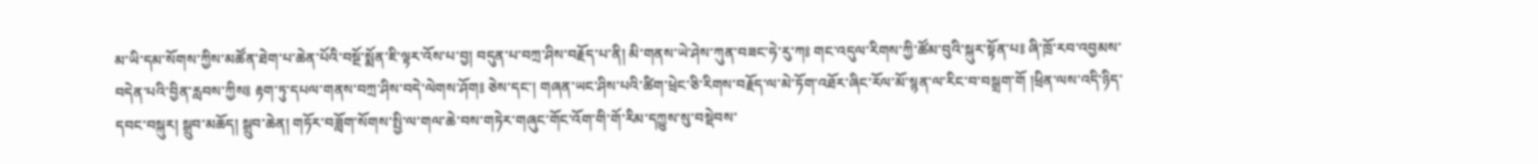མ་ཡི་དམ་སོགས་ཀྱིས་མཚོན་ཐེག་པ་ཆེན་པོའི་བསྔོ་སྨོན་ཇི་ལྟར་འོས་པ་བྱ། བདུན་པ་བཀྲ་ཤིས་བརྗོད་པ་ནི། མི་གནས་ཡེ་ཤེས་ཀུན་བཟང་ཧེ་རུ་ཀ༔ གང་འདུལ་རིགས་ཀྱི་ཚོམ་བུའི་སྐུར་སྟོན་པ༔ ཞི་ཁྲོ་རབ་འབྱམས་བདེན་པའི་བྱིན་རླབས་ཀྱིས༔ རྟག་ཏུ་དཔལ་གནས་བཀྲ་ཤིས་བདེ་ལེགས་ཤོག༔ ཅེས་དང་། གཞན་ཡང་ཤིས་པའི་ཚིག་ཕྲེང་ཅི་རིགས་བརྗོད་ལ་མེ་ཏོག་འཐོར་ཞིང་རོལ་མོ་སྙན་ལ་རིང་བ་བསྒྲག་གོ །ཕྲིན་ལས་འདི་ཉིད་དབང་བསྐུར། སྒྲུབ་མཆོད། སྒྲུབ་ཆེན། གཏོར་བཟློག་སོགས་སྤྱི་ལ་གལ་ཆེ་བས་གཏེར་གཞུང་གོང་འོག་གི་གོ་རིམ་དཀྱུས་སུ་བསྡེབས་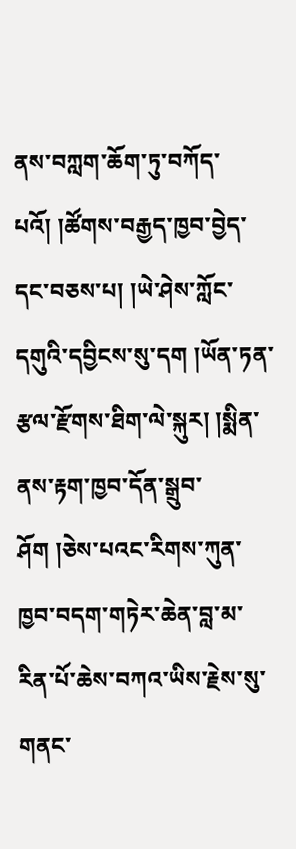ནས་བཀླག་ཆོག་ཏུ་བཀོད་པའོ། །ཚོགས་བརྒྱད་ཁྱབ་བྱེད་དང་བཅས་པ། །ཡེ་ཤེས་ཀློང་དགུའི་དབྱིངས་སུ་དག །ཡོན་ཏན་རྩལ་རྫོགས་ཐིག་ལེ་སྐུར། །སྨིན་ནས་རྟག་ཁྱབ་དོན་སྒྲུབ་ཤོག །ཅེས་པའང་རིགས་ཀུན་ཁྱབ་བདག་གཏེར་ཆེན་བླ་མ་རིན་པོ་ཆེས་བཀའ་ཡིས་རྗེས་སུ་གནང་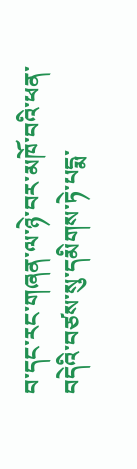བ་དང་རང་གཞན་ལ་ཉེ་བར་མཁོ་བའི་ཕན་བདེའི་བཙས་སུ་དམིགས་ཏེ་པདྨ་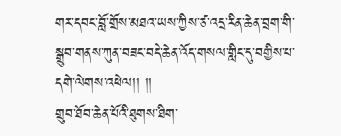གར་དབང་བློ་གྲོས་མཐའ་ཡས་ཀྱིས་ཙ་འདྲ་རིན་ཆེན་བྲག་གི་སྒྲུབ་གནས་ཀུན་བཟང་བདེ་ཆེན་འོད་གསལ་གླིང་དུ་བགྱིས་པ་དགེ་ལེགས་འཕེལ།། །།
གྲུབ་ཐོབ་ཆེན་པོའི་ཐུགས་ཐིག་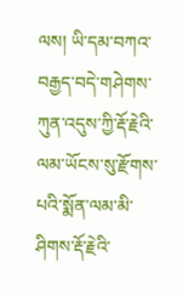ལས། ཡི་དམ་བཀའ་བརྒྱད་བདེ་གཤེགས་ཀུན་འདུས་ཀྱི་རྡོ་རྗེའི་ལམ་ཡོངས་སུ་རྫོགས་པའི་སྨོན་ལམ་མི་ཤིགས་རྡོ་རྗེའི་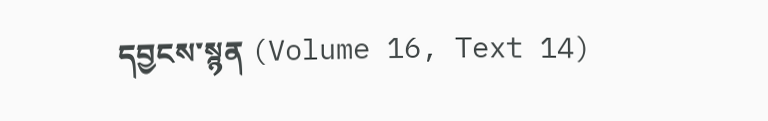དབྱངས་སྙན (Volume 16, Text 14)